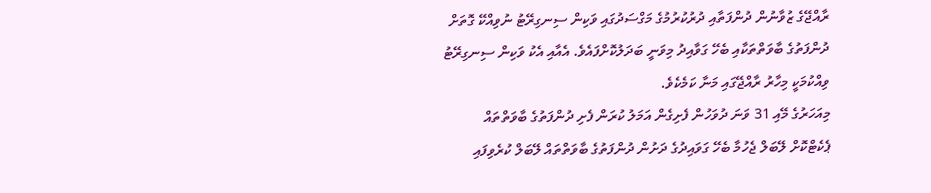ރާއްޖޭގެ ޒުވާނުން ދުންފަތާއި ދުރުކުރުމުގެ މަގްސަދުގައި ވަކިން ސިނގިރޭޓު ނުވިއްކޭ ގޮތަށް ދުންފަތުގެ ބާވަތްތަކާއި ބެހޭ ގަވާއިދު މިވަނީ ބަދަލުކޮށްފައެވެ. އެއާއި އެކު ވަކިން ސިނގިރޭޓު ވިއްކުމަކީ މިހާރު ރާއްޖޭގައި މަނާ ކަމެކެވެ.
މިއަހަރުގެ މޭއި 31 ވަނަ ދުވަހުން ފެށިގެން އަމަލު ކުރަން ފެށި ދުންފަތުގެ ބާވަތްތައް ޕެކެޓްކޮށް ލޭބަލް ޖެހުމާ ބެހޭ ގަވައިދުގެ ދަށުން ދުންފަތުގެ ބާވަތްތައް ލޭބަލް ކުރެވިފައި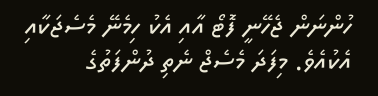ހުންނަން ޖެހޭނީ ފޮޓޯ އާއި އެކު ހިމެނޭ މެސެޖަކާއި އެކުއެވެ. މިފަދަ މެސެޖް ނެތި ދުންފަތުގެ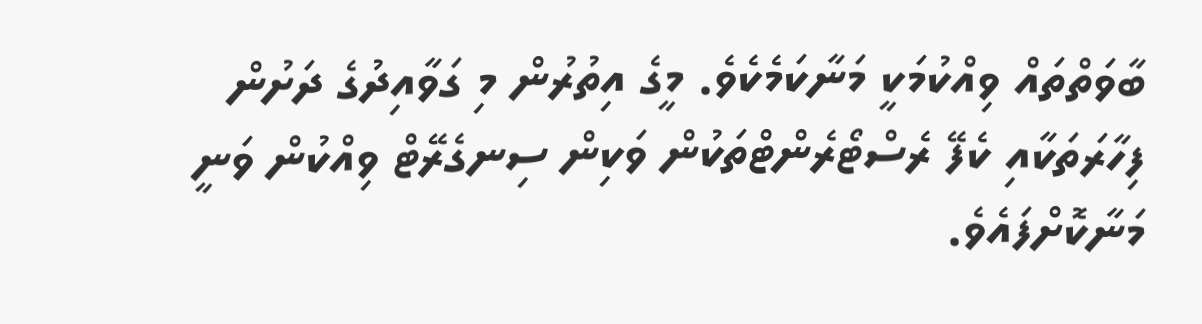ބާވަތްތައް ވިއްކުމަކީ މަނާކަމެކެވެ. މީގެ އިތުރުން މި ގަވާއިދުގެ ދަށުން ފިހާރަތަކާއި ކެފޭ ރެސްޓޯރެންޓްތަކުން ވަކިން ސިނގެރޭޓް ވިއްކުން ވަނީ މަނާކޮށްފައެވެ.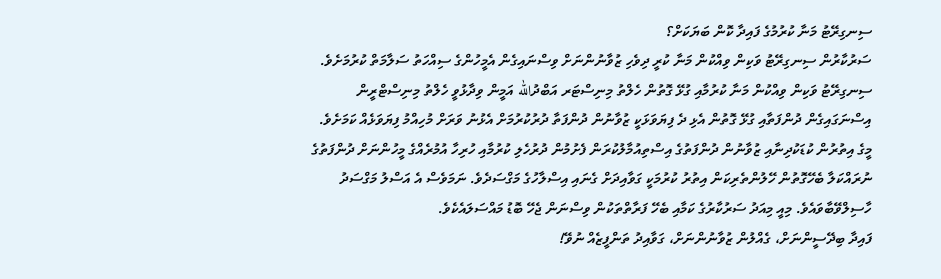ސިނގިރޭޓު މަނާ ކުރުމުގެ ފައިދާ ކޮން ބަޔަކަށް؟
ސަރުކާރުން ސިނގިރޭޓު ވަކިން ވިއްކުން މަނާ ކުރީ ދިވެހި ޒުވާނުންނަށް ވިސްނައިގެން އެމީހުންގެ ސިއްހަތު ސަލާމަތް ކުރުމަށެވެ. ސިނގިރޭޓު ވަކިން ވިއްކުން މަނާ ކުރުމާއި ގުޅޭ ގޮތުން ހެލްތު މިނިސްޓަރ އަބްދުالله އަމީން ވިދާޅުވީ ހެލްތު މިނިސްޓްރީން އިސްނަގައިގެން ދުންފަތާއި ގުޅޭ ގޮތުން އެޅި ދެ ފިޔަވަޅަކީ ޒުވާނުން ދުންފަތާ ދުރުކުރުމަށް އެޅުނު ވަރަށް މުހިއްމު ފިޔަވަޅެއް ކަމަށެވެ.
މީގެ އިތުރުން ކުޑަކުދިނާއި ޒުވާނުން ދުންފަތުގެ އިސްތިއުމާލުކުރަން ފެށުމުން ދުރުހެލި ކުރުމާއި ހުރިހާ އުމުރެއްގެ މީހުންނަށް ދުންފަތުގެ ނުރައްކަލާ ބެހޭގޮތުން ހޭލުންތެރިކަން އިތުރު ކުރުމަކީ ގަވާއިދަށް ގެނައި އިސްލާހުގެ މަގްސަދެވެ. ނަމަވެސް އެ އަސްލު މަގްސަދު ހާސިލްވޭބާވައެވެ. މިއީ މިއަދު ސަރުކާރުގެ ކަމާއި ބެހޭ ފަރާތްތަކުން ވިސްނަން ޖެހޭ ބޮޑު މައްސަލައެކެވެ.
ފައިދާ ބިދޭސީންނަށް، ގެއްލުން ޒުވާނުންނަށް، ގަވާއިދު ތަންފީޒެއް ނުވޭ!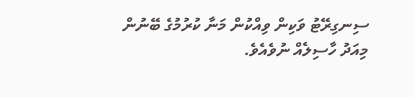ސިނގިރޭޓު ވަކިން ވިއްކުން މަނާ ކުރުމުގެ ބޭނުން މިއަދު ހާސިލެއް ނުވެއެވެ.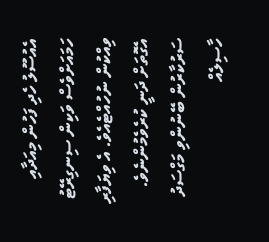އެއުސޫލު ހެދި ފަހުން މިއަދާއި ހަމައަށްވެސް ވަކިން ސިނގިރޭޓު ވިއްކުން ނުހުއްޓެއެވެ. އެ ވިޔަފާރި އެގޮތަށް ދަނީ ކުރެވެމުންނެވެ. ސަރުކާރުން ބޭނުންވި މަގްސަދު ހާސިލެއް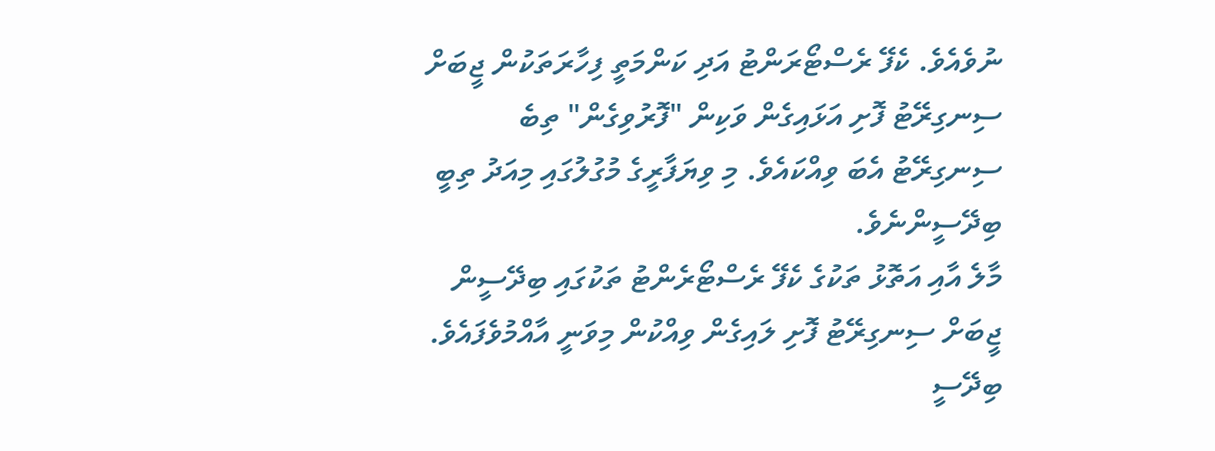ނުވެއެވެ. ކެފޭ ރެސްޓޯރަންޓު އަދި ކަންމަތީ ފިހާރަތަކުން ޖީބަށް ސިނގިރޭޓު ފޮށި އަޅައިގެން ވަކިން "ފޮރުވިގެން" ތިބެ ސިނގިރޭޓު އެބަ ވިއްކައެވެ. މި ވިޔަފާރީގެ މުގުލުގައި މިއަދު ތިބީ ބިދޭސީންނެވެ.
މާލެ އާއި އަތޮޅު ތަކުގެ ކެފޭ ރެސްޓޯރެންޓު ތަކުގައި ބިދޭސީން ޖީބަށް ސިނގިރޭޓު ފޮށި ލައިގެން ވިއްކުން މިވަނީ އާއްމުވެފައެވެ. ބިދޭސީ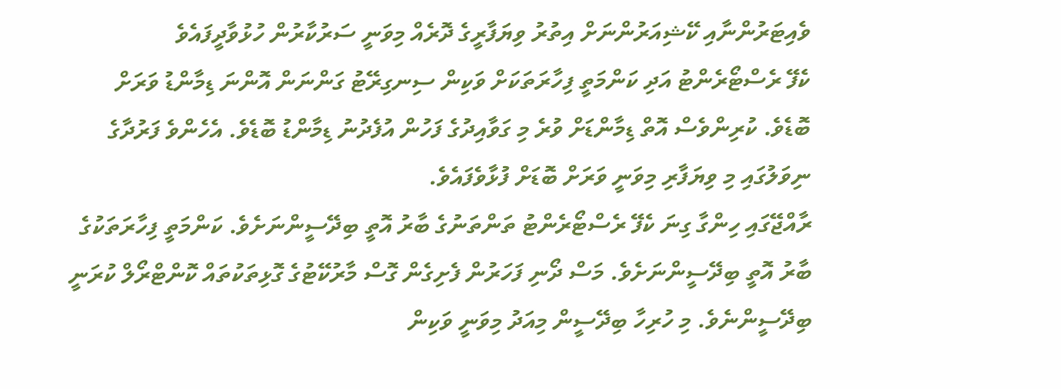ވެއިޓަރުންނާއި ކޭޝިއަރުންނަށް އިތުރު ވިޔަފާރީގެ ދޮރެއް މިވަނީ ސަރުކާރުން ހުޅުވާދީފައެވެ
ކެފޭ ރެސްޓޯރެންޓު އަދި ކަންމަތީ ފިހާރަތަކަށް ވަކިން ސިނގިރޭޓު ގަންނަން އޮންނަ ޑިމާންޑު ވަރަށް ބޮޑެވެ. ކުރިންވެސް އޮތް ޑިމާންޑަށް ވުރެ މި ގަވާއިދުގެ ފަހުން އުފެދުނު ޑިމާންޑު ބޮޑެވެ. އެހެންވެ ފަރުދާގެ ނިވަލުގައި މި ވިޔަފާރި މިވަނީ ވަރަށް ބޮޑަށް ފުޅާވެފައެވެ.
ރާއްޖޭގައި ހިންގާ ގިނަ ކެފޭ ރެސްޓޯރެންޓު ތަންތަނުގެ ބާރު އޮތީ ބިދޭސީންނަށެވެ. ކަންމަތީ ފިހާރަތަކުގެ ބާރު އޮތީ ބިދޭސީންނަށެވެ. މަސް ދޯނި ފަހަރުން ފެށިގެން ގޮސް މާރުކޭޓުގެ ގޮޅިތަކުތައް ކޮންޓްރޯލް ކުރަނީ ބިދޭސީންނެވެ. މި ހުރިހާ ބިދޭސީން މިއަދު މިވަނީ ވަކިން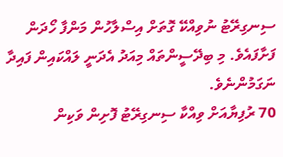ސިނގިރޭޓު ނުވިއްކޭ ގޮތަށް އިސްލާހުން މަންފާ ހޯދަން ފަށާފައެވެ. މި ބިދޭސީންތައް މިއަދު އެދަނީ ލައްކައިން ފައިދާ ނަގަމުންނެވެ.
70 ރުފިޔާއަށް ވިއްކާ ސިނގިރޭޓު ފޮށިން ވަކިން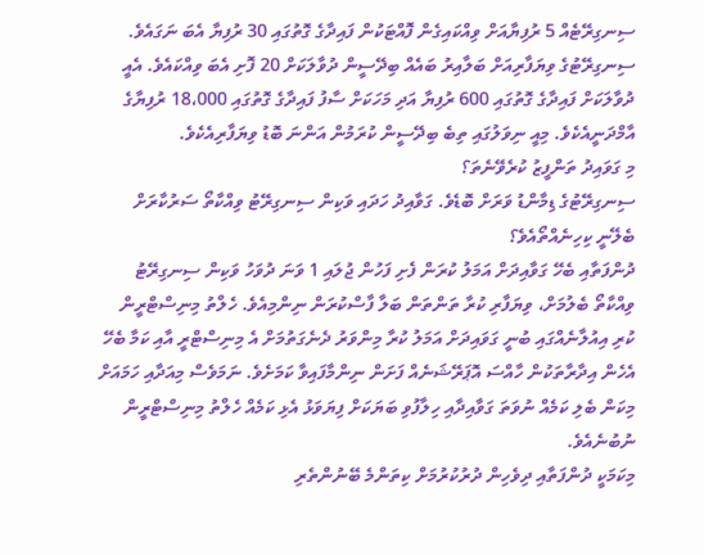ސިނގިރޭޓެއް 5 ރުފިޔާއަށް ވިއްކައިގެން ފޮއްޓަކުން ފައިދާގެ ގޮތުގައި 30 ރުފިޔާ އެބަ ނަގައެވެ. ސިނގިރޭޓުގެ ވިޔަފާރިއަށް ބަލާއިރު ބައެއް ބިދޭސީން ދުވާލަކަށް 20 ފޮށި އެބަ ވިއްކައެވެ. އެއީ ދުވާލަކަށް ފައިދާގެ ގޮތުގައި 600 ރުފިޔާ އަދި މަހަކަށް ސާފު ފައިދާގެ ގޮތުގައި 18،000 ރުފިޔާގެ އާމްދަނީއެކެވެ. މިއީ ނިވަލުގައި ތިބެ ބިދޭސީން ކުރަމުން އަންނަ ބޮޑު ވިޔަފާރިއެކެވެ.
މި ގަވައިދު ތަންފީޒު ކުރެވޭނެތަ؟
ސިނގިރޭޓުގެ ޑިމާންޑު ވަރަށް ބޮޑެވެ. ގަވާއިދު ހަދައި ވަކިން ސިނގިރޭޓު ވިއްކާތޯ ސަރުކާރަށް ބެލޭނީ ކިހިނެއްތޯއެވެ؟
ދުންފަތާއި ބެހޭ ގަވާއިދަށް އަމަލު ކުރަން ފެށި ފަހުން ޖުލައި 1 ވަނަ ދުވަހު ވަކިން ސިނގިރޭޓު ވިއްކާތޯ ބެލުމަށް، ވިޔަފާރި ކުރާ ތަންތަން ބަލާ ފާސްކުރަން ނިންމިއެވެ. ހެލްތު މިނިސްޓްރީން ކުރި އިއުލާނެއްގައި ބުނީ ގަވައިދަށް އަމަލު ކުރާ މިންވަރު ދެނެގަތުމަށް އެ މިނިސްޓްރީ އާއި ކަމާ ބެހޭ އެހެން އިދާރާތަކުން ހާއްސަ އޮޕަރޭޝަނެއް ފަށަން ނިންމާފައިވާ ކަމަށެވެ. ނަމަވެސް މިއަދާއި ހަމައަށް މިކަން ބެލި ކަމެއް ނުވަތަ ގަވާއިދާއި ހިލާފުވި ބަޔަކަށް ފިޔަވަޅު އެޅި ކަމެއް ހެލްތު މިނިސްޓްރީން ނުބުނެއެވެ.
މިކަމަކީ ދުންފަތާއި ދިވެހިން ދުރުކުރުމަށް ކިތަންމެ ބޭނުންތެރި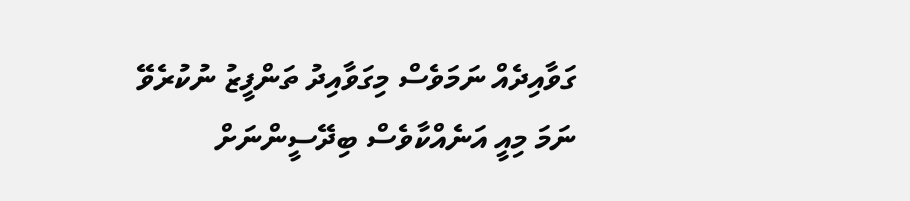ގަވާއިދެއް ނަމަވެސް މިގަވާއިދު ތަންފީޒު ނުކުރެވޭ ނަމަ މިއީ އަނެއްކާވެސް ބިދޭސީންނަށް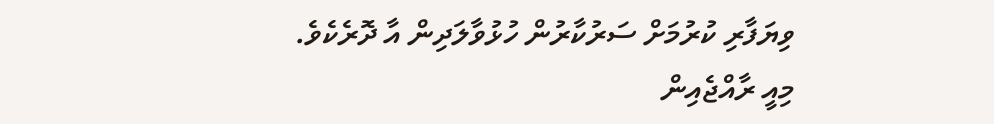ވިޔަފާރި ކުރުމަށް ސަރުކާރުން ހުޅުވާލަދިން އާ ދޮރެކެވެ. މިއީ ރާއްޖެއިން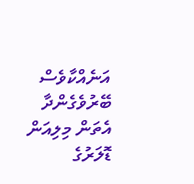އަނެއްކާވެސް ބޭރުވެގެންދާ އެތަން މިލިއަން ޑޮލަރުގެ